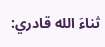ثناءَ الله قادري: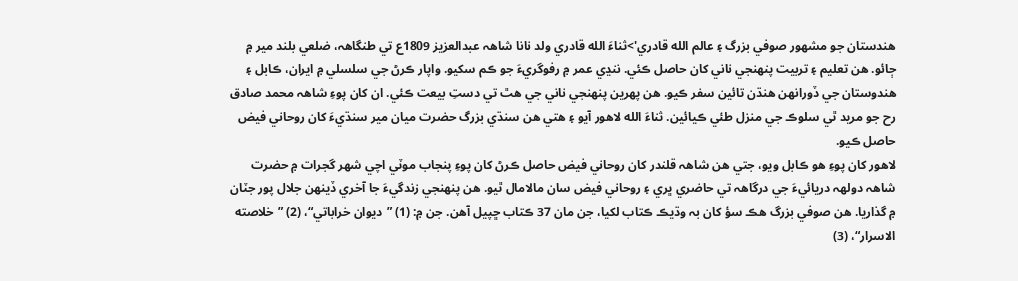هندستان جو مشھور صوفي بزرگ ۽ عالم الله قادري'>ثناءَ الله قادري ولد نانا شاھہ عبدالعزيز 1809ع تي طنگاھہ، ضلعي بلند مير ۾ ڄائو. هن تعليم ۽ تربيت پنھنجي ناني کان حاصل ڪئي. ننڍي عمر ۾ رفوگريءَ جو ڪم سکيو. واپار ڪرڻ جي سلسلي ۾ ايران، ڪابل ۽ هندوستان جي ڏورانهن هنڌن تائين سفر ڪيو. هن پهرين پنھنجي ناني جي هٿ تي دستِ بيعت ڪئي. ان کان پوءِ شاھہ محمد صادق رح جو مريد ٿي سلوڪ جي منزل طئي ڪيائين. ثناءَ الله لاهور آيو ۽ هتي هن سنڌي بزرگ حضرت ميان مير سنڌيءَ کان روحاني فيض حاصل ڪيو.
لاهور کان پوءِ هو ڪابل ويو، جتي هن شاھہ قلندر کان روحاني فيض حاصل ڪرڻ کان پوءِ پنجاب موٽي اچي شھر گجرات ۾ حضرت شاھہ دولھہ دريائيءَ جي درگاھہ تي حاضري ڀري ۽ روحاني فيض سان مالامال ٿيو. هن پنھنجي زندگيءَ جا آخري ڏينهن جلال پور جٽان ۾ گذاريا. هن صوفي بزرگ هڪ سؤ کان بہ وڌيڪ ڪتاب لکيا، جن مان 37 ڪتاب ڇپيل آهن. جن ۾: (1) ”ديوان خراباتي“، (2) ”خلاصته الاسرار“، (3)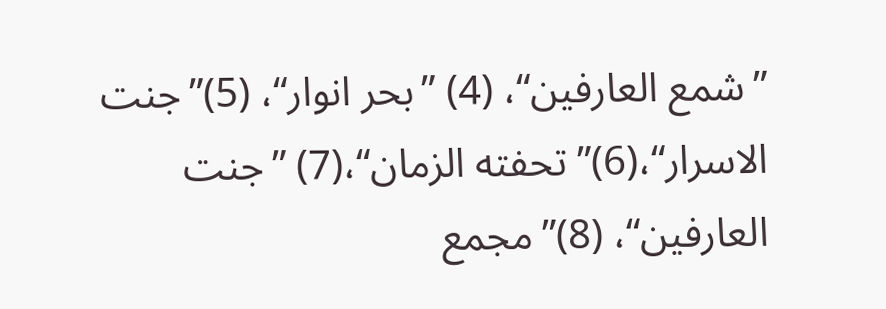”شمع العارفين“، (4) ”بحر انوار“، (5)”جنت الاسرار“،(6)”تحفته الزمان“،(7) ”جنت العارفين“، (8)”مجمع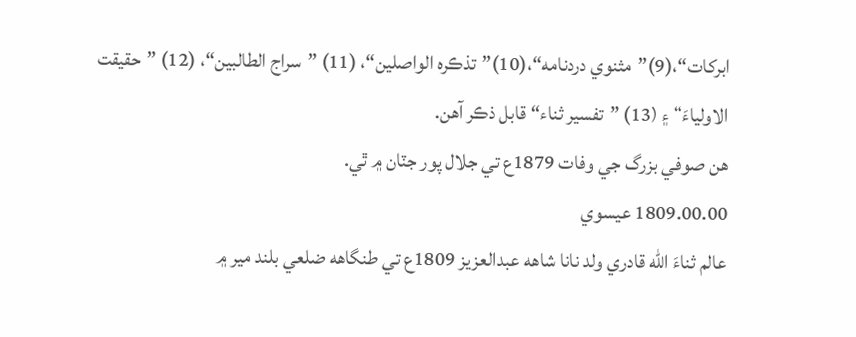ابرکات“،(9)”مثنوي دردنامه“،(10)”تذڪره الواصلين“، (11) ”سراج الطالبين“، (12) ”حقيقت الاولياءَ“ ۽ (13) ”تفسير ثناء“ قابل ذڪر آهن.
هن صوفي بزرگ جي وفات 1879ع تي جلال پور جٽان ۾ ٿي.
1809.00.00 عيسوي
عالم ثناءَ الله قادري ولد نانا شاهه عبدالعزيز 1809ع تي طنگاهه ضلعي بلند مير ۾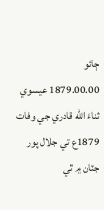ڄائو
1879.00.00 عيسوي
ثناءَ الله قادري جي وفات 1879ع تي جلال پور جٽان ۾ ٿي